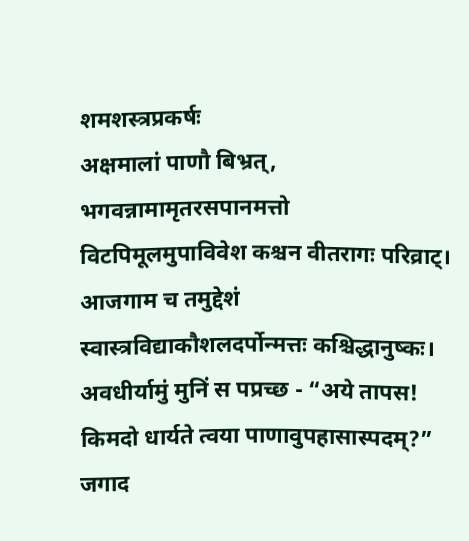शमशस्त्रप्रकर्षः
अक्षमालां पाणौ बिभ्रत्, भगवन्नामामृतरसपानमत्तो विटपिमूलमुपाविवेश कश्चन वीतरागः परिव्राट्। आजगाम च तमुद्देशं स्वास्त्रविद्याकौशलदर्पोन्मत्तः कश्चिद्धानुष्कः। अवधीर्यामुं मुनिं स पप्रच्छ - “अये तापस! किमदो धार्यते त्वया पाणावुपहासास्पदम्?”
जगाद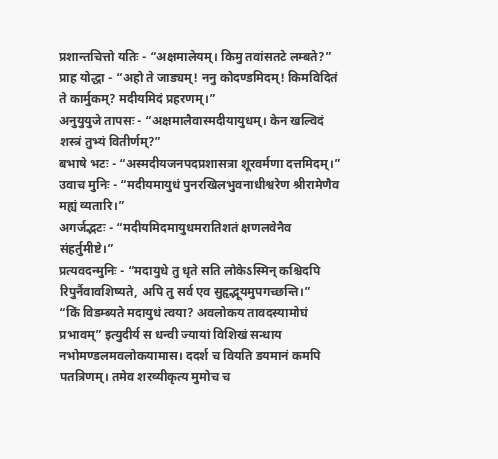प्रशान्तचित्तो यतिः - “अक्षमालेयम्। किमु तवांसतटे लम्बते?”
प्राह योद्धा - “अहो ते जाड्यम्! ननु कोदण्डमिदम्! किमविदितं ते कार्मुकम्? मदीयमिदं प्रहरणम्।”
अनुयुयुजे तापसः - “अक्षमालैवास्मदीयायुधम्। केन खल्विदं शस्त्रं तुभ्यं वितीर्णम्?”
बभाषे भटः - “अस्मदीयजनपदप्रशासत्रा शूरवर्मणा दत्तमिदम्।”
उवाच मुनिः - “मदीयमायुधं पुनरखिलभुवनाधीश्वरेण श्रीरामेणैव मह्यं व्यतारि।”
अगर्जद्भटः - “मदीयमिदमायुधमरातिशतं क्षणलवेनैव संहर्तुमीष्टे।”
प्रत्यवदन्मुनिः - “मदायुधे तु धृते सति लोकेऽस्मिन् कश्चिदपि रिपुर्नैवावशिष्यते, अपि तु सर्व एव सुहृद्भूयमुपगच्छन्ति।”
“किं विडम्ब्यते मदायुधं त्वया? अवलोकय तावदस्यामोघं प्रभावम्” इत्युदीर्य स धन्वी ज्यायां विशिखं सन्धाय नभोमण्डलमवलोकयामास। ददर्श च वियति डयमानं कमपि पतत्रिणम्। तमेव शरव्यीकृत्य मुमोच च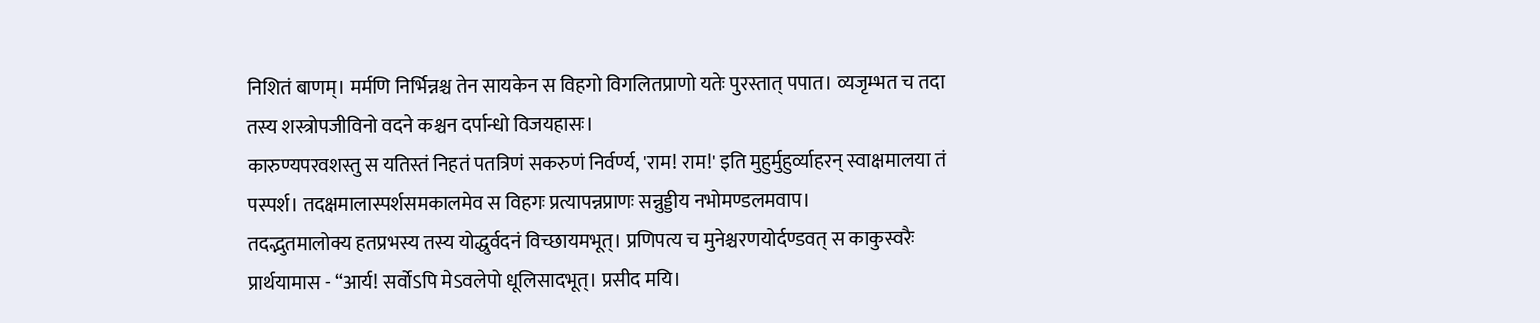निशितं बाणम्। मर्मणि निर्भिन्नश्च तेन सायकेन स विहगो विगलितप्राणो यतेः पुरस्तात् पपात। व्यजृम्भत च तदा तस्य शस्त्रोपजीविनो वदने कश्चन दर्पान्धो विजयहासः।
कारुण्यपरवशस्तु स यतिस्तं निहतं पतत्रिणं सकरुणं निर्वर्ण्य, 'राम! राम!' इति मुहुर्मुहुर्व्याहरन् स्वाक्षमालया तं पस्पर्श। तदक्षमालास्पर्शसमकालमेव स विहगः प्रत्यापन्नप्राणः सन्नुड्डीय नभोमण्डलमवाप।
तदद्भुतमालोक्य हतप्रभस्य तस्य योद्धुर्वदनं विच्छायमभूत्। प्रणिपत्य च मुनेश्चरणयोर्दण्डवत् स काकुस्वरैः प्रार्थयामास - “आर्य! सर्वोऽपि मेऽवलेपो धूलिसादभूत्। प्रसीद मयि।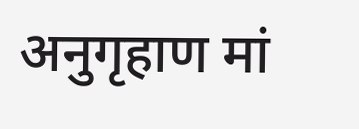अनुगृहाण मां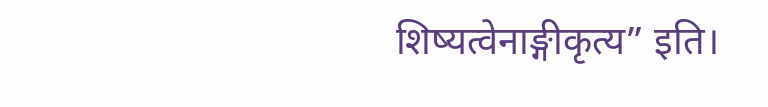शिष्यत्वेनाङ्गीकृत्य” इति।